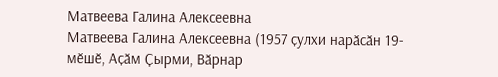Матвеева Галина Алексеевна
Матвеева Галина Алексеевна (1957 ҫулхи нарӑсӑн 19-мӗшӗ, Аҫӑм Ҫырми, Вӑрнар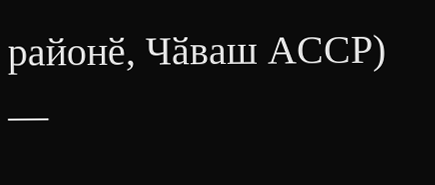районӗ, Чӑваш АССР) —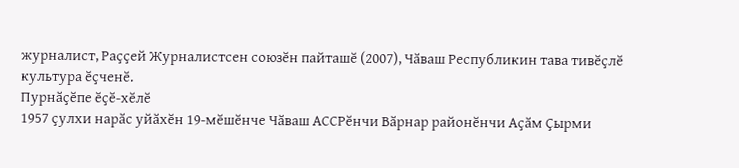журналист, Раҫҫей Журналистсен союзӗн пайташӗ (2007), Чӑваш Республикин тава тивӗҫлӗ культура ӗҫченӗ.
Пурнӑҫӗпе ӗҫӗ-хӗлӗ
1957 ҫулхи нарӑс уйӑхӗн 19-мӗшӗнче Чӑваш АССРӗнчи Вӑрнар районӗнчи Аҫӑм Ҫырми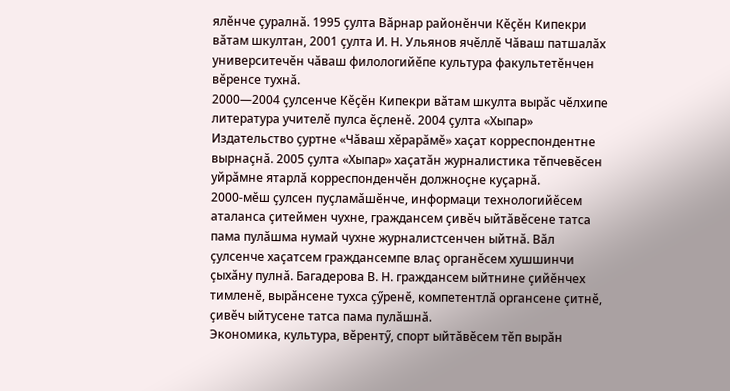ялӗнче ҫуралнӑ. 1995 ҫулта Вӑрнар районӗнчи Кӗҫӗн Кипекри вӑтам шкултан, 2001 ҫулта И. Н. Ульянов ячӗллӗ Чӑваш патшалӑх университечӗн чӑваш филологийӗпе культура факультетӗнчен вӗренсе тухнӑ.
2000—2004 ҫулсенче Кӗҫӗн Кипекри вӑтам шкулта вырӑс чӗлхипе литература учителӗ пулса ӗҫленӗ. 2004 ҫулта «Хыпар» Издательство ҫуртне «Чӑваш хěрарӑмӗ» хаҫат корреспондентне вырнаҫнӑ. 2005 ҫулта «Хыпар» хаҫатӑн журналистика тӗпчевӗсен уйрӑмне ятарлӑ корреспонденчӗн должноҫне куҫарнӑ.
2000-мӗш ҫулсен пуҫламӑшӗнче, информаци технологийӗсем аталанса ҫитеймен чухне, граждансем ҫивӗч ыйтӑвӗсене татса пама пулӑшма нумай чухне журналистсенчен ыйтнӑ. Вӑл ҫулсенче хаҫатсем граждансемпе влаҫ органӗсем хушшинчи ҫыхӑну пулнӑ. Багадерова В. Н. граждансем ыйтнине ҫийӗнчех тимленӗ, вырӑнсене тухса ҫӳренӗ, компетентлӑ органсене ҫитнӗ, ҫивӗч ыйтусене татса пама пулӑшнӑ.
Экономика, культура, вӗрентӳ, спорт ыйтӑвӗсем тӗп вырӑн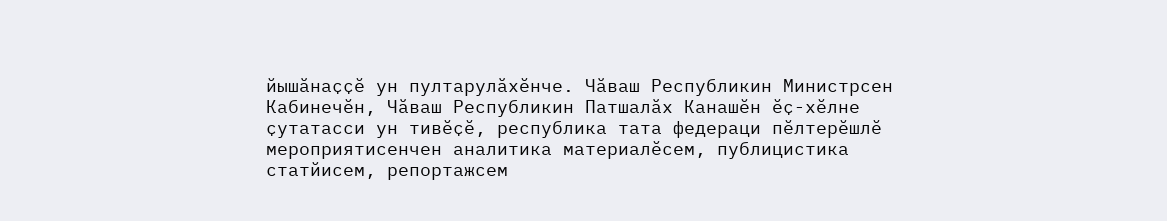йышӑнаҫҫӗ ун пултарулӑхӗнче. Чӑваш Республикин Министрсен Кабинечӗн, Чӑваш Республикин Патшалӑх Канашӗн ӗҫ-хӗлне ҫутатасси ун тивӗҫӗ, республика тата федераци пӗлтерӗшлӗ мероприятисенчен аналитика материалӗсем, публицистика статйисем, репортажсем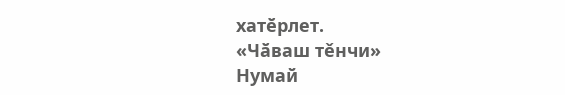хатӗрлет.
«Чӑваш тěнчи»
Нумай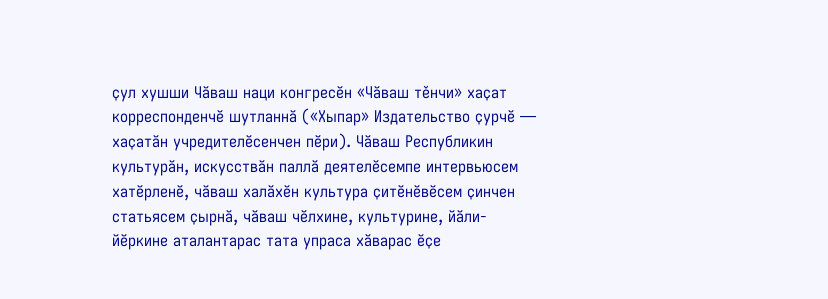ҫул хушши Чӑваш наци конгресӗн «Чӑваш тěнчи» хаҫат корреспонденчӗ шутланнӑ («Хыпар» Издательство ҫурчӗ — хаҫатӑн учредителӗсенчен пӗри). Чӑваш Республикин культурӑн, искусствӑн паллӑ деятелӗсемпе интервьюсем хатӗрленӗ, чӑваш халӑхӗн культура ҫитӗнӗвӗсем ҫинчен статьясем ҫырнӑ, чӑваш чӗлхине, культурине, йӑли-йӗркине аталантарас тата упраса хӑварас ӗҫе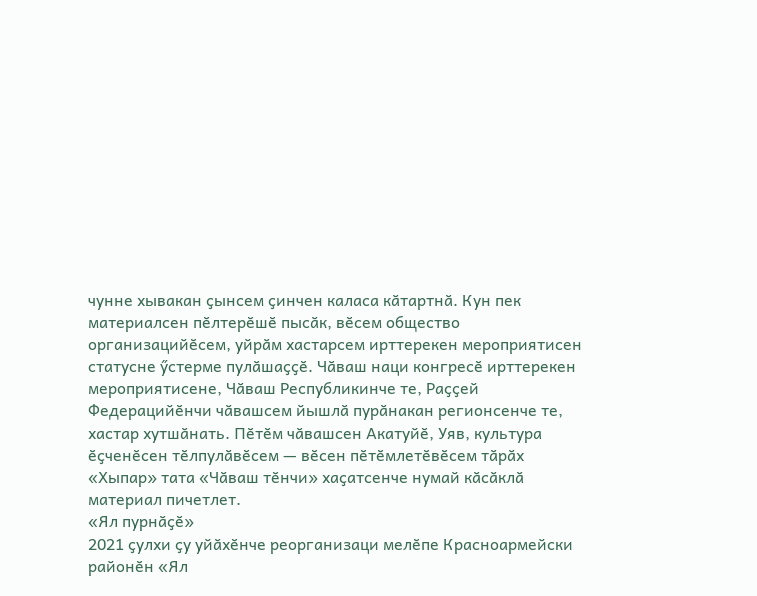чунне хывакан ҫынсем ҫинчен каласа кӑтартнӑ. Кун пек материалсен пӗлтерӗшӗ пысӑк, вӗсем общество организацийӗсем, уйрӑм хастарсем ирттерекен мероприятисен статусне ӳстерме пулӑшаҫҫӗ. Чӑваш наци конгресӗ ирттерекен мероприятисене, Чӑваш Республикинче те, Раҫҫей Федерацийӗнчи чӑвашсем йышлӑ пурӑнакан регионсенче те, хастар хутшӑнать. Пӗтӗм чӑвашсен Акатуйӗ, Уяв, культура ӗҫченӗсен тӗлпулӑвӗсем — вӗсен пӗтӗмлетӗвӗсем тӑрӑх «Хыпар» тата «Чӑваш тӗнчи» хаҫатсенче нумай кӑсӑклӑ материал пичетлет.
«Ял пурнӑҫӗ»
2021 ҫулхи ҫу уйӑхӗнче реорганизаци мелӗпе Красноармейски районӗн «Ял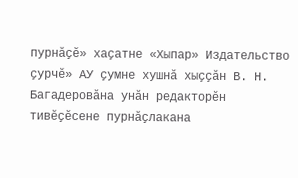пурнӑҫӗ» хаҫатне «Хыпар» Издательство ҫурчӗ» АУ ҫумне хушнӑ хыҫҫӑн В. Н. Багадеровӑна унӑн редакторӗн тивӗҫӗсене пурнӑҫлакана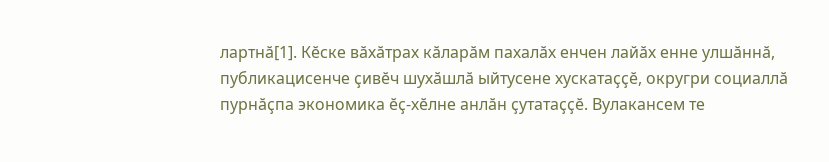лартнӑ[1]. Кӗске вӑхӑтрах кӑларӑм пахалӑх енчен лайӑх енне улшӑннӑ, публикацисенче ҫивӗч шухӑшлӑ ыйтусене хускатаҫҫӗ, округри социаллӑ пурнӑҫпа экономика ӗҫ-хӗлне анлӑн ҫутатаҫҫӗ. Вулакансем те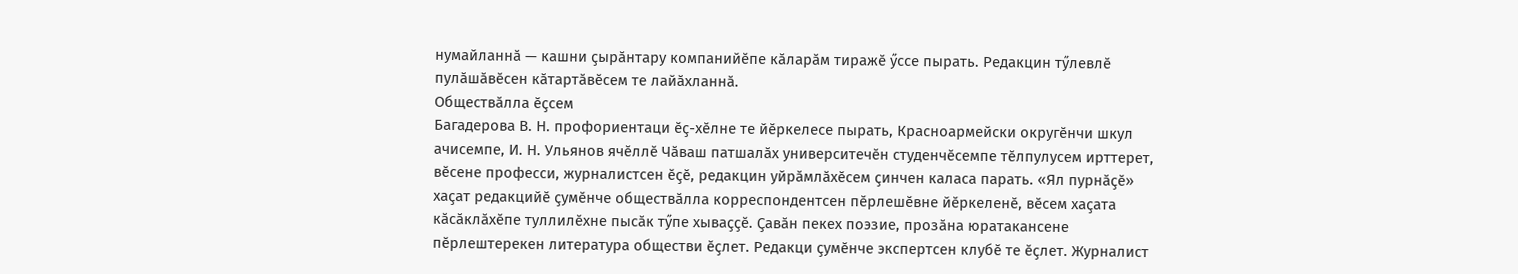нумайланнӑ — кашни ҫырӑнтару компанийӗпе кӑларӑм тиражӗ ӳссе пырать. Редакцин тӳлевлӗ пулӑшӑвӗсен кӑтартӑвӗсем те лайӑхланнӑ.
Обществӑлла ӗҫсем
Багадерова В. Н. профориентаци ӗҫ-хӗлне те йӗркелесе пырать, Красноармейски округӗнчи шкул ачисемпе, И. Н. Ульянов ячӗллӗ Чӑваш патшалӑх университечӗн студенчӗсемпе тӗлпулусем ирттерет, вӗсене професси, журналистсен ӗҫӗ, редакцин уйрӑмлӑхӗсем ҫинчен каласа парать. «Ял пурнӑҫӗ» хаҫат редакцийӗ ҫумӗнче обществӑлла корреспондентсен пӗрлешӗвне йӗркеленӗ, вӗсем хаҫата кӑсӑклӑхӗпе туллилӗхне пысӑк тӳпе хываҫҫӗ. Ҫавӑн пекех поэзие, прозӑна юратакансене пӗрлештерекен литература обществи ӗҫлет. Редакци ҫумӗнче экспертсен клубӗ те ӗҫлет. Журналист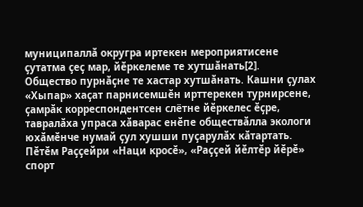муниципаллӑ округра иртекен мероприятисене ҫутатма ҫеҫ мар, йӗркелеме те хутшӑнать[2].
Общество пурнӑҫне те хастар хутшӑнать. Кашни ҫулах «Хыпар» хаҫат парнисемшӗн ирттерекен турнирсене, ҫамрӑк корреспондентсен слётне йӗркелес ӗҫре, тавралӑха упраса хӑварас енӗпе обществӑлла экологи юхӑмӗнче нумай ҫул хушши пуҫарулӑх кӑтартать. Пӗтӗм Раҫҫейри «Наци кросӗ», «Раҫҫей йӗлтӗр йӗрӗ» спорт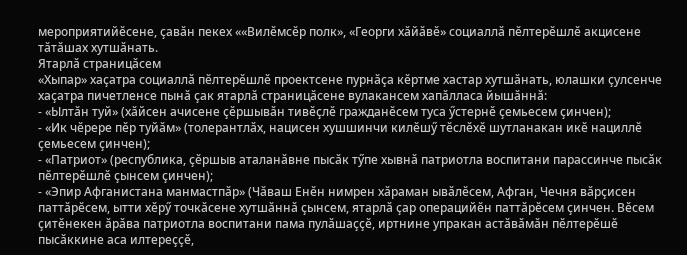мероприятийӗсене, ҫавӑн пекех ««Вилӗмсӗр полк», «Георги хӑйӑвӗ» социаллӑ пӗлтерӗшлӗ акцисене тӑтӑшах хутшӑнать.
Ятарлӑ страницӑсем
«Хыпар» хаҫатра социаллӑ пӗлтерӗшлӗ проектсене пурнӑҫа кӗртме хастар хутшӑнать, юлашки ҫулсенче хаҫатра пичетленсе пынӑ ҫак ятарлӑ страницӑсене вулакансем хапӑлласа йышӑннӑ:
- «Ылтӑн туй» (хӑйсен ачисене ҫӗршывӑн тивӗҫлӗ гражданӗсем туса ӳстернӗ ҫемьесем ҫинчен);
- «Ик чӗрере пӗр туйӑм» (толерантлӑх, нацисен хушшинчи килӗшӳ тӗслӗхӗ шутланакан икӗ нациллӗ ҫемьесем ҫинчен);
- «Патриот» (республика, ҫӗршыв аталанӑвне пысӑк тӳпе хывнӑ патриотла воспитани парассинче пысӑк пӗлтерӗшлӗ ҫынсем ҫинчен);
- «Эпир Афганистана манмастпӑр» (Чӑваш Енӗн нимрен хӑраман ывӑлӗсем, Афган, Чечня вӑрҫисен паттӑрӗсем, ытти хӗрӳ точкӑсене хутшӑннӑ ҫынсем, ятарлӑ ҫар операцийӗн паттӑрӗсем ҫинчен. Вӗсем ҫитӗнекен ӑрӑва патриотла воспитани пама пулӑшаҫҫӗ, иртнине упракан астӑвӑмӑн пӗлтерӗшӗ пысӑккине аса илтереҫҫӗ,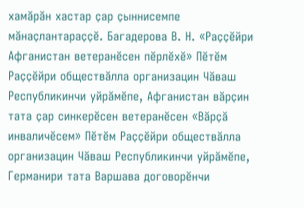хамӑрӑн хастар ҫар ҫыннисемпе мӑнаҫлантараҫҫӗ. Багадерова В. Н. «Раҫҫӗйри Афганистан ветеранӗсен пӗрлӗхӗ» Пӗтӗм Раҫҫӗйри обществӑлла организацин Чӑваш Республикинчи уйрӑмӗпе, Афганистан вӑрҫин тата ҫар синкерӗсен ветеранӗсен «Вӑрҫӑ инваличӗсем» Пӗтӗм Раҫҫӗйри обществӑлла организацин Чӑваш Республикинчи уйрӑмӗпе, Германири тата Варшава договорӗнчи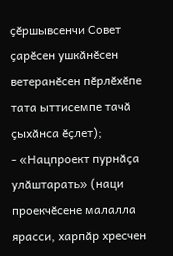ҫӗршывсенчи Совет ҫарӗсен ушкӑнӗсен ветеранӗсен пӗрлӗхӗпе тата ыттисемпе тачӑ ҫыхӑнса ӗҫлет);
- «Нацпроект пурнӑҫа улӑштарать» (наци проекчӗсене малалла ярасси, харпӑр хресчен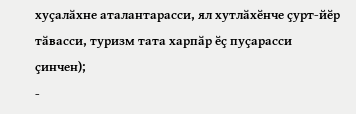хуҫалӑхне аталантарасси, ял хутлӑхӗнче ҫурт-йӗр тӑвасси, туризм тата харпӑр ӗҫ пуҫарасси ҫинчен);
-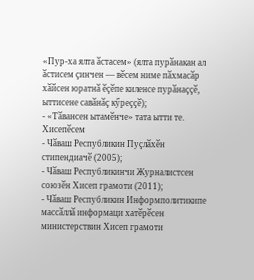«Пур-ха ялта ӑстасем» (ялта пурӑнакан ал ӑстисем ҫинчен — вӗсем ниме пӑхмасӑр хӑйсен юратнӑ ӗҫӗпе киленсе пурӑнаҫҫӗ, ыттисене савӑнӑҫ кӳреҫҫӗ);
- «Тӑвансен ытамӗнче» тата ытти те.
Хисепӗсем
- Чӑваш Республикин Пуҫлӑхӗн стипендиачӗ (2005);
- Чӑваш Республикинчи Журналистсен союзӗн Хисеп грамоти (2011);
- Чӑваш Республикин Информполитикипе массӑллӑ информаци хатӗрӗсен министерствин Хисеп грамоти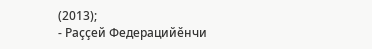(2013);
- Раҫҫей Федерацийӗнчи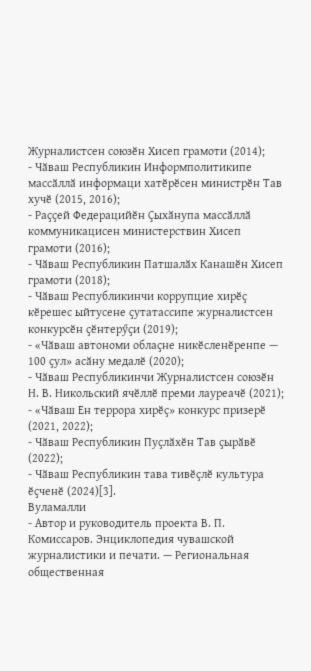Журналистсен союзӗн Хисеп грамоти (2014);
- Чӑваш Республикин Информполитикипе массӑллӑ информаци хатӗрӗсен министрӗн Тав хучӗ (2015, 2016);
- Раҫҫей Федерацийӗн Ҫыхӑнупа массӑллӑ коммуникацисен министерствин Хисеп грамоти (2016);
- Чӑваш Республикин Патшалӑх Канашӗн Хисеп грамоти (2018);
- Чӑваш Республикинчи коррупцие хирӗҫ кӗрешес ыйтусене ҫутатассипе журналистсен конкурсӗн ҫӗнтерӳҫи (2019);
- «Чӑваш автономи облаҫне никӗсленӗренпе — 100 ҫул» асӑну медалӗ (2020);
- Чӑваш Республикинчи Журналистсен союзӗн Н. В. Никольский ячӗллӗ преми лауреачӗ (2021);
- «Чӑваш Ен террора хирӗҫ» конкурс призерӗ (2021, 2022);
- Чӑваш Республикин Пуҫлӑхӗн Тав ҫырӑвӗ (2022);
- Чӑваш Республикин тава тивӗҫлӗ культура ӗҫченӗ (2024)[3].
Вуламалли
- Автор и руководитель проекта В. П. Комиссаров. Энциклопедия чувашской журналистики и печати. — Региональная общественная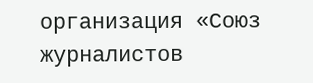организация «Союз журналистов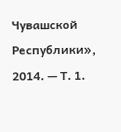Чувашской Республики», 2014. — Т. 1.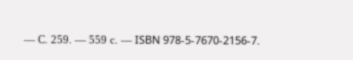— С. 259. — 559 с. — ISBN 978-5-7670-2156-7.